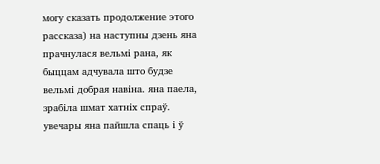могу сказать продолжение этого рассказа) на наступны дзень яна прачнулася вельмі рана, як быццам адчувала што будзе вельмі добрая навіна. яна паела, зрабіла шмат хатніх спраў. увечары яна пайшла спаць і ў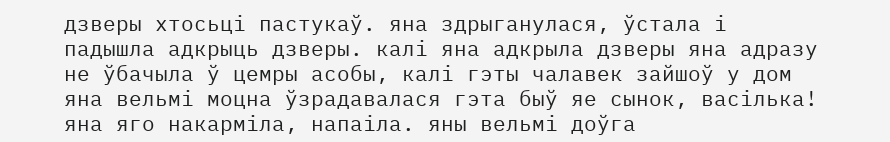дзверы хтосьці пастукаў. яна здрыганулася, ўстала і падышла адкрыць дзверы. калі яна адкрыла дзверы яна адразу не ўбачыла ў цемры асобы, калі гэты чалавек зайшоў у дом яна вельмі моцна ўзрадавалася гэта быў яе сынок, васілька! яна яго накарміла, напаіла. яны вельмі доўга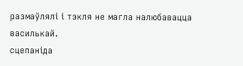размаўлялі і тэкля не магла налюбавацца василькай.
сцепаніда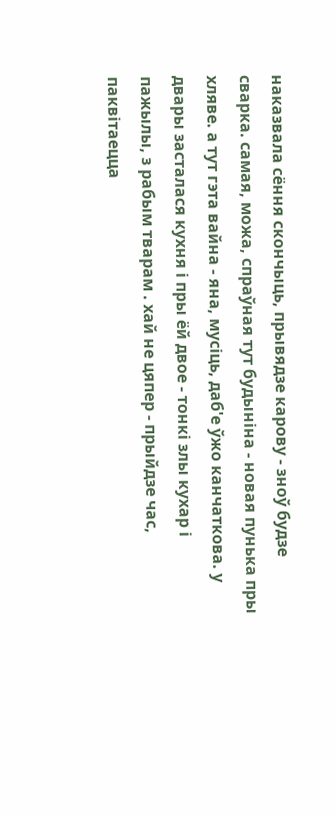наказвала сёння скончыць, прывядзе карову - зноў будзе сварка. самая, можа, спраўная тут будыніна - новая пунька пры хляве. а тут гэта вайна - яна, мусіць, даб'е ўжо канчаткова. у двары засталася кухня і пры ёй двое - тонкі злы кухар і пажылы, з рабым тварам . хай не цяпер - прыйдзе час, паквітаецца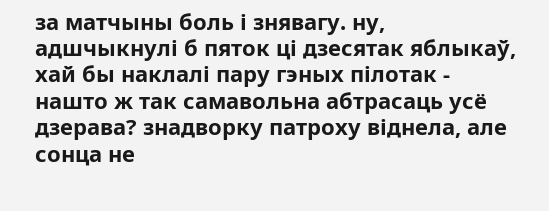за матчыны боль і знявагу. ну, адшчыкнулі б пяток ці дзесятак яблыкаў, хай бы наклалі пару гэных пілотак - нашто ж так самавольна абтрасаць усё дзерава? знадворку патроху віднела, але сонца не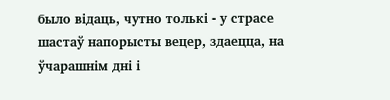было відаць, чутно толькі - у страсе шастаў напорысты вецер, здаецца, на ўчарашнім дні і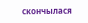скончылася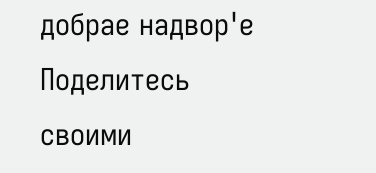добрае надвор'е
Поделитесь своими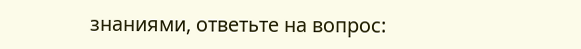знаниями, ответьте на вопрос: